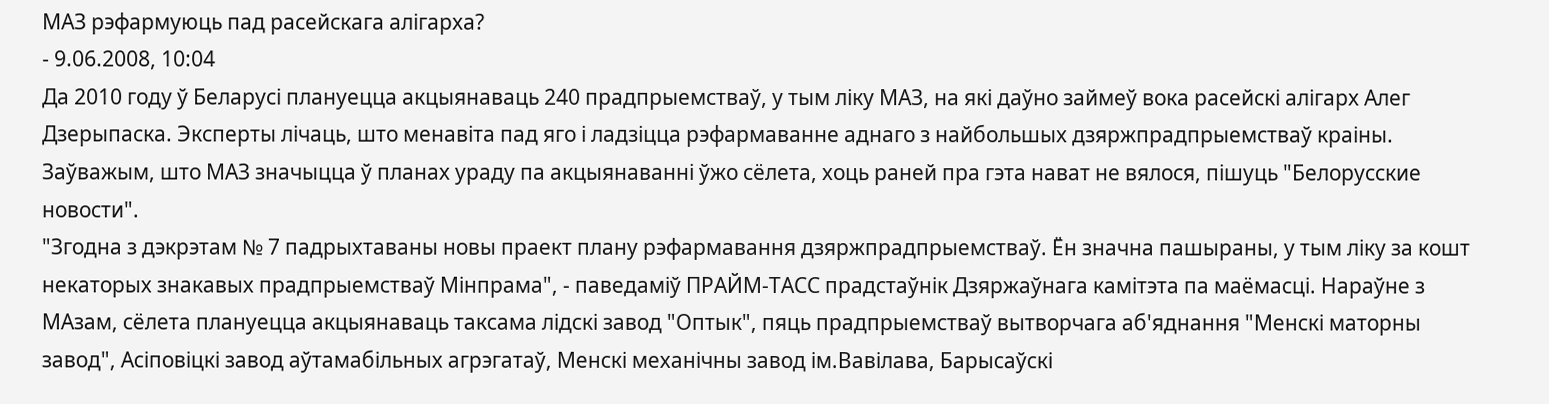МАЗ рэфармуюць пад расейскага алігарха?
- 9.06.2008, 10:04
Да 2010 году ў Беларусі плануецца акцыянаваць 240 прадпрыемстваў, у тым ліку МАЗ, на які даўно займеў вока расейскі алігарх Алег Дзерыпаска. Эксперты лічаць, што менавіта пад яго і ладзіцца рэфармаванне аднаго з найбольшых дзяржпрадпрыемстваў краіны.
Заўважым, што МАЗ значыцца ў планах ураду па акцыянаванні ўжо сёлета, хоць раней пра гэта нават не вялося, пішуць "Белорусские новости".
"Згодна з дэкрэтам № 7 падрыхтаваны новы праект плану рэфармавання дзяржпрадпрыемстваў. Ён значна пашыраны, у тым ліку за кошт некаторых знакавых прадпрыемстваў Мінпрама", - паведаміў ПРАЙМ-ТАСС прадстаўнік Дзяржаўнага камітэта па маёмасці. Нараўне з МАзам, сёлета плануецца акцыянаваць таксама лідскі завод "Оптык", пяць прадпрыемстваў вытворчага аб'яднання "Менскі маторны завод", Асіповіцкі завод аўтамабільных агрэгатаў, Менскі механічны завод ім.Вавілава, Барысаўскі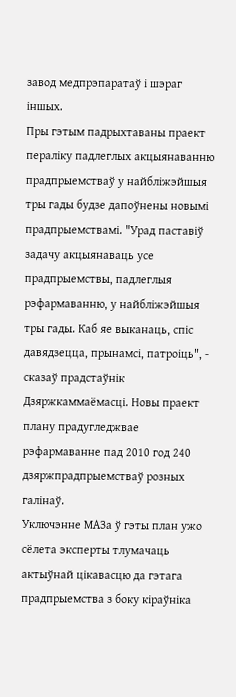завод медпрэпаратаў і шэраг іншых.
Пры гэтым падрыхтаваны праект пераліку падлеглых акцыянаванню прадпрыемстваў у найбліжэйшыя тры гады будзе дапоўнены новымі прадпрыемствамі. "Урад паставіў задачу акцыянаваць усе прадпрыемствы, падлеглыя рэфармаванню, у найбліжэйшыя тры гады. Каб яе выканаць, спіс давядзецца, прынамсі, патроіць", - сказаў прадстаўнік Дзяржкаммаёмасці. Новы праект плану прадугледжвае рэфармаванне пад 2010 год 240 дзяржпрадпрыемстваў розных галінаў.
Уключэнне МАЗа ў гэты план ужо сёлета эксперты тлумачаць актыўнай цікавасцю да гэтага прадпрыемства з боку кіраўніка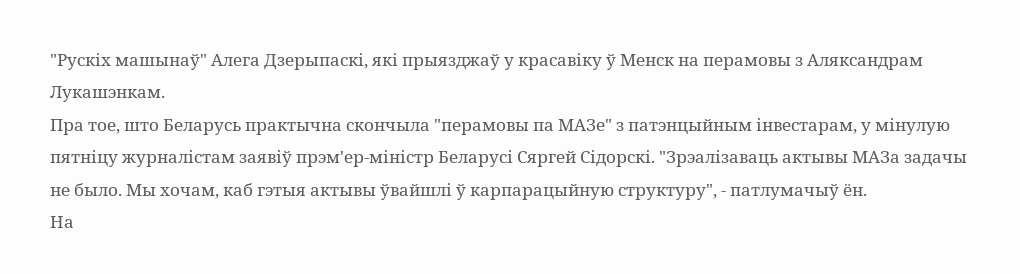"Рускіх машынаў" Алега Дзерыпаскі, які прыязджаў у красавіку ў Менск на перамовы з Аляксандрам Лукашэнкам.
Пра тое, што Беларусь практычна скончыла "перамовы па МАЗе" з патэнцыйным інвестарам, у мінулую пятніцу журналістам заявіў прэм'ер-міністр Беларусі Сяргей Сідорскі. "Зрэалізаваць актывы МАЗа задачы не было. Мы хочам, каб гэтыя актывы ўвайшлі ў карпарацыйную структуру", - патлумачыў ён.
На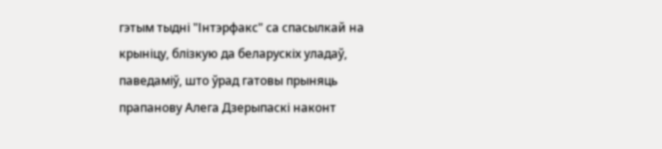гэтым тыдні "Інтэрфакс" са спасылкай на крыніцу, блізкую да беларускіх уладаў, паведаміў, што ўрад гатовы прыняць прапанову Алега Дзерыпаскі наконт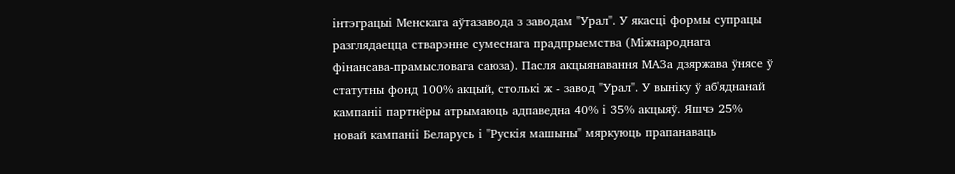інтэграцыі Менскага аўтазавода з заводам "Урал". У якасці формы супрацы разглядаецца стварэнне сумеснага прадпрыемства (Міжнароднага фінансава-прамысловага саюза). Пасля акцыянавання МАЗа дзяржава ўнясе ў статутны фонд 100% акцый, столькі ж - завод "Урал". У выніку ў аб'яднанай кампаніі партнёры атрымаюць адпаведна 40% і 35% акцыяў. Яшчэ 25% новай кампаніі Беларусь і "Рускія машыны" мяркуюць прапанаваць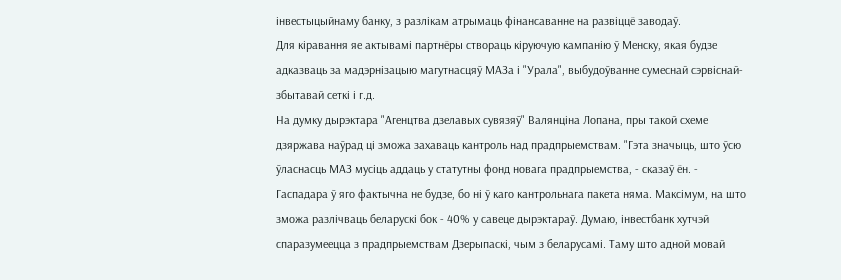інвестыцыйнаму банку, з разлікам атрымаць фінансаванне на развіццё заводаў.
Для кіравання яе актывамі партнёры створаць кіруючую кампанію ў Менску, якая будзе адказваць за мадэрнізацыю магутнасцяў МАЗа і "Урала", выбудоўванне сумеснай сэрвіснай-збытавай сеткі і г.д.
На думку дырэктара "Агенцтва дзелавых сувязяў" Валянціна Лопана, пры такой схеме дзяржава наўрад ці зможа захаваць кантроль над прадпрыемствам. "Гэта значыць, што ўсю ўласнасць МАЗ мусіць аддаць у статутны фонд новага прадпрыемства, - сказаў ён. - Гаспадара ў яго фактычна не будзе, бо ні ў каго кантрольнага пакета няма. Максімум, на што зможа разлічваць беларускі бок - 40% у савеце дырэктараў. Думаю, інвестбанк хутчэй спаразумеецца з прадпрыемствам Дзерыпаскі, чым з беларусамі. Таму што адной мовай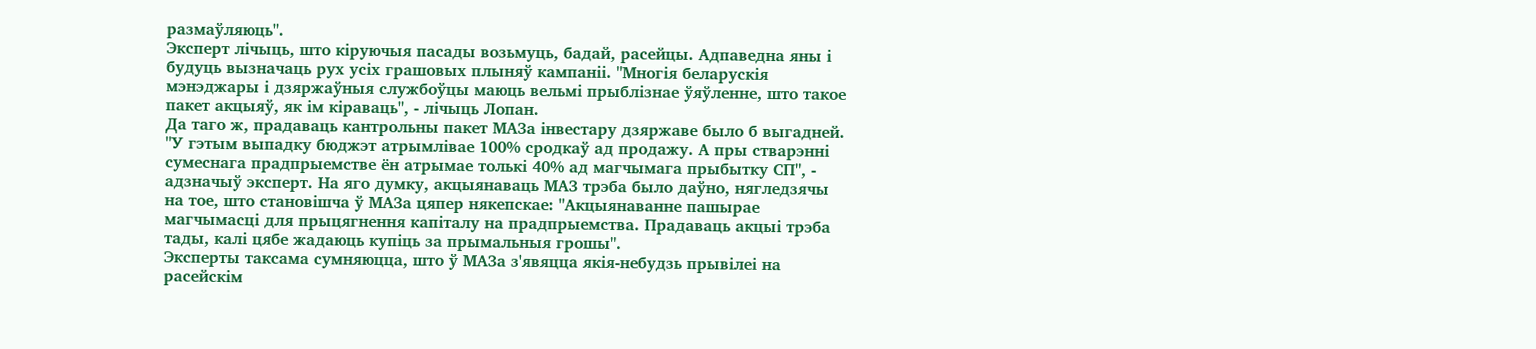размаўляюць".
Эксперт лічыць, што кіруючыя пасады возьмуць, бадай, расейцы. Адпаведна яны і будуць вызначаць рух усіх грашовых плыняў кампаніі. "Многія беларускія мэнэджары і дзяржаўныя службоўцы маюць вельмі прыблізнае ўяўленне, што такое пакет акцыяў, як ім кіраваць", - лічыць Лопан.
Да таго ж, прадаваць кантрольны пакет МАЗа інвестару дзяржаве было б выгадней. "У гэтым выпадку бюджэт атрымлівае 100% сродкаў ад продажу. А пры стварэнні сумеснага прадпрыемстве ён атрымае толькі 40% ад магчымага прыбытку СП", - адзначыў эксперт. На яго думку, акцыянаваць МАЗ трэба было даўно, нягледзячы на тое, што становішча ў МАЗа цяпер някепскае: "Акцыянаванне пашырае магчымасці для прыцягнення капіталу на прадпрыемства. Прадаваць акцыі трэба тады, калі цябе жадаюць купіць за прымальныя грошы".
Эксперты таксама сумняюцца, што ў МАЗа з'явяцца якія-небудзь прывілеі на расейскім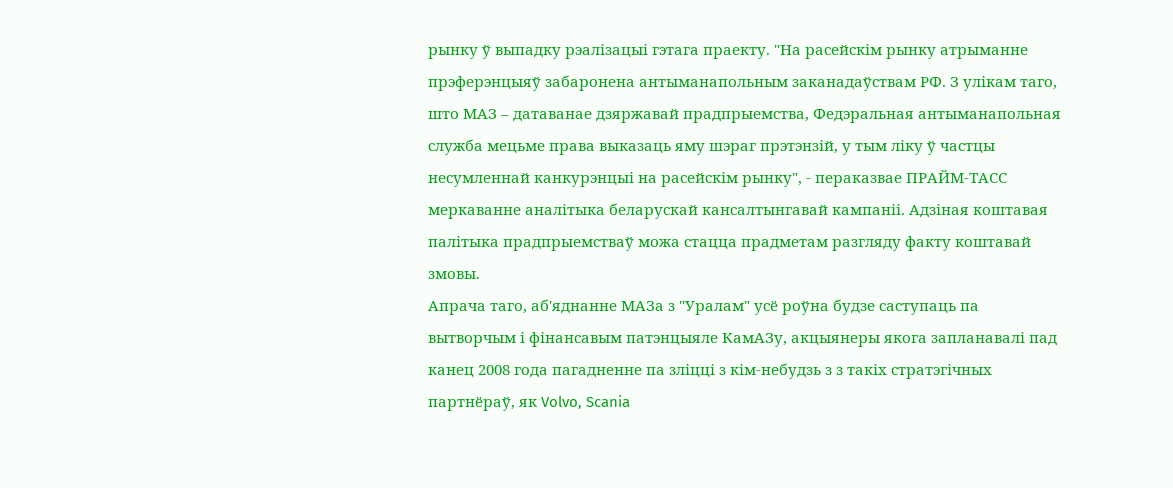рынку ў выпадку рэалізацыі гэтага праекту. "На расейскім рынку атрыманне прэферэнцыяў забаронена антыманапольным заканадаўствам РФ. З улікам таго, што МАЗ – датаванае дзяржавай прадпрыемства, Федэральная антыманапольная служба мецьме права выказаць яму шэраг прэтэнзій, у тым ліку ў частцы несумленнай канкурэнцыі на расейскім рынку", - пераказвае ПРАЙМ-ТАСС меркаванне аналітыка беларускай кансалтынгавай кампаніі. Адзіная коштавая палітыка прадпрыемстваў можа стацца прадметам разгляду факту коштавай змовы.
Апрача таго, аб'яднанне МАЗа з "Уралам" усё роўна будзе саступаць па вытворчым і фінансавым патэнцыяле КамАЗу, акцыянеры якога запланавалі пад канец 2008 года пагадненне па зліцці з кім-небудзь з з такіх стратэгічных партнёраў, як Volvo, Scania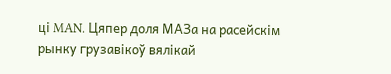ці MAN. Цяпер доля МАЗа на расейскім рынку грузавікоў вялікай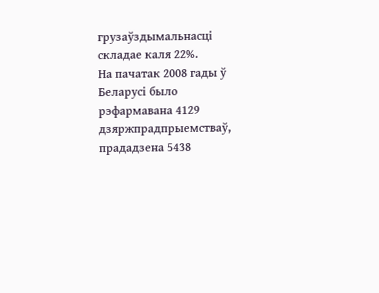грузаўздымальнасці складае каля 22%.
На пачатак 2008 гады ў Беларусі было рэфармавана 4129 дзяржпрадпрыемстваў, прададзена 5438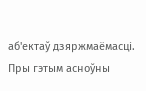аб'ектаў дзяржмаёмасці. Пры гэтым асноўны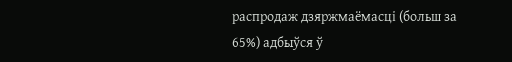распродаж дзяржмаёмасці (больш за 65%) адбыўся ў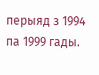перыяд з 1994 па 1999 гады.